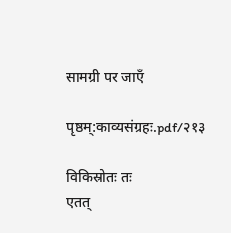सामग्री पर जाएँ

पृष्ठम्:काव्यसंग्रहः.pdf/२१३

विकिस्रोतः तः
एतत्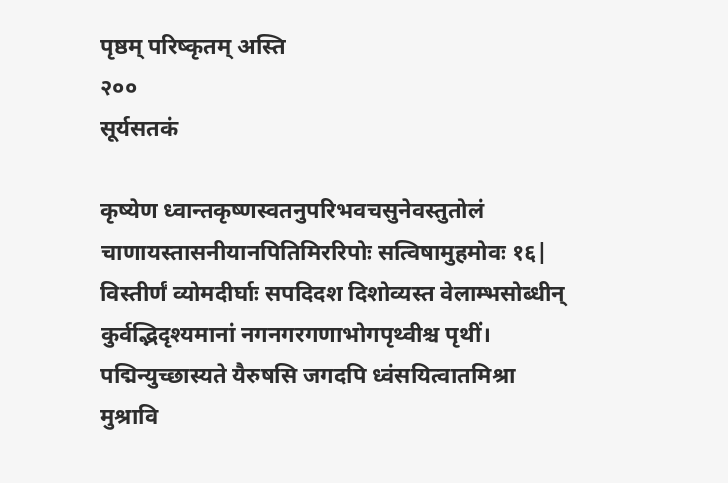पृष्ठम् परिष्कृतम् अस्ति
२००
सूर्यसतकं

कृष्येण ध्वान्तकृष्णस्वतनुपरिभवचसुनेवस्तुतोलं
चाणायस्तासनीयानपितिमिररिपोः सत्विषामुहमोवः १६|
विस्तीर्णं व्योमदीर्घाः सपदिदश दिशोव्यस्त वेलाम्भसोब्धीन्
कुर्वद्भिदृश्यमानां नगनगरगणाभोगपृथ्वीश्च पृथीं।
पद्मिन्युच्छास्यते यैरुषसि जगदपि ध्वंसयित्वातमिश्रा
मुश्रावि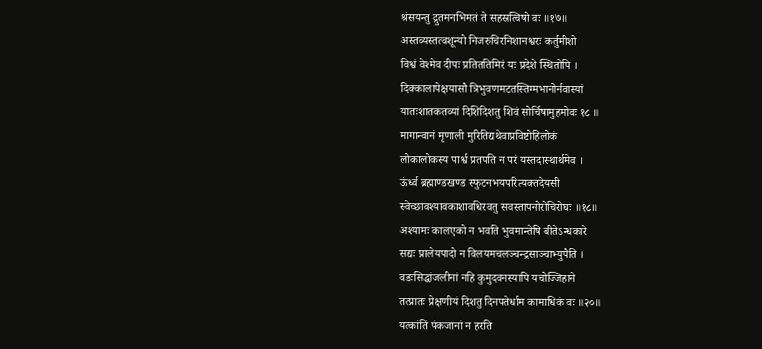श्रंसयन्तु द्रुतमनभिमतं ते सहस्रत्विषो वः ॥१७॥
अस्तव्यस्तत्वशून्यो निजरुचिरनिशानश्वरः कर्तुमीशो
विश्वं वेश्मेव दीपः प्रतिततिमिरं यः प्रदेशे स्थितोपि ।
दिक्कालापेक्षयासौ त्रिभुवणमटतस्तिग्मभानोर्नवास्यां
यातःशातकतव्यां दिशिदिशतु शिवं सोर्चिषामुहमोवः १८ ॥
मागान्वानं मृणाली मुरितिद्यथेवाप्रविष्टोहिलोकं
लोकालोकस्य पार्श्व प्रतपति न परं यस्तदास्थार्थमेव ।
ऊंर्ध्व ब्रह्माण्डखण्ड स्फुटनभयपरित्यक्तदेयसी
स्वेच्छावश्यावकाशावधिरवतु सवस्तापनोरोचिरोघः ॥१८॥
अश्यामः कालएको न भवति भुवमान्तेषि बीतेऽन्धकारे
सद्यः प्रालेयपादो न विलयमचलञ्चन्द्रसाञ्चाभ्युपैति ।
वडःसिद्धांजलीनां नहि कुमुदवनस्यापि यचोज्जिहाने
तत्प्रातः प्रेक्षणीयं दिशतु दिनपतेर्धाम कामाधिकं वः ॥२०॥
यत्कांतिं पंकजानां न हरति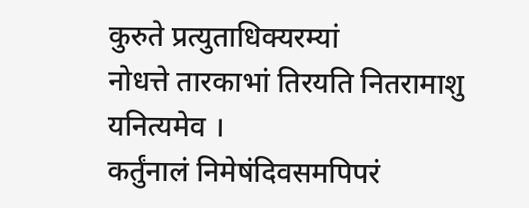कुरुते प्रत्युताधिक्यरम्यां
नोधत्ते तारकाभां तिरयति नितरामाशु यनित्यमेव ।
कर्तुंनालं निमेषंदिवसमपिपरं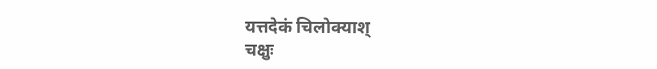यत्तदेकं चिलोक्याश्
चक्षुः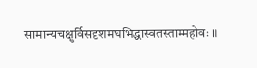सामान्यचक्षुर्विसदृशमघभिद्धास्वतस्ताम्महोवः ॥